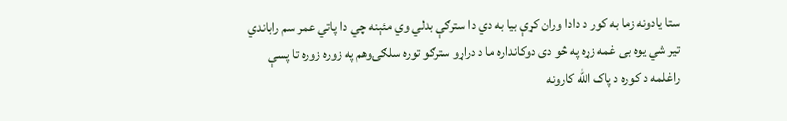ستا یادونه زما به کور د دادا وران کړې بیا به دي دا سترګې بدلي وي مئېنه چي دا پاتي عمر سم راباندي تیر شي یوه بی غمه زړه په څو دی دوکانداره ما د دراړو سترګو توره سلګۍوهم په زوره زوره تا پسې راغلمه د کوره د پاک الله کارونه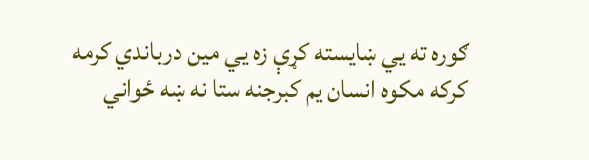ګوره ته یي ښایسته کړې زه یي مین درباندي کرمه کرکه مکوه انسان یم کبرجنه ستا نه ښه ځواني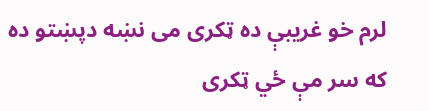لرم خو غريبې ده ټکری می نښه دپښتو ده که سر مې ځي ټکری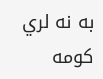به نه لري کومه